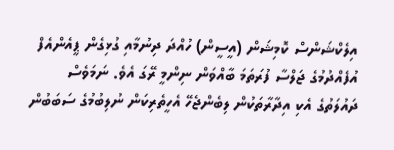އިލެކްޝަންސް ކޮމިޝަން (އީސީން) ހުއްދަ ދިނުމާއި ގުޅިގެން ޕީއެންއެފް އުފެއްދުމުގެ ޖަލްސާ ފުރަތަމަ ބާއްވަން ނިންމީ ރޭގަ އެވެ. ނަމަވެސް ދައުލަތުގެ އެކި އިދާރާތަކުން ލިބެންޖެހޭ އެހީތެރިކަން ނުލިބުމުގެ ސަބަބުން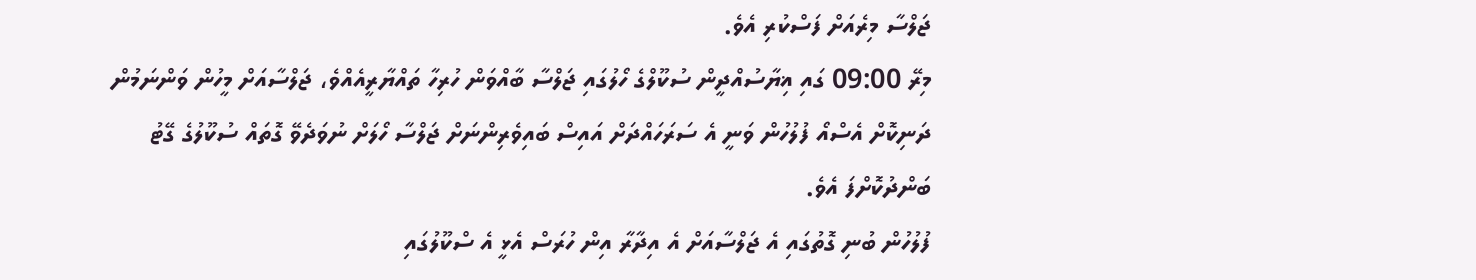ޖަލްސާ މިރެއަށް ފަސްކުރި އެވެ.
މިރޭ 09:00 ގައި ޣިޔާސުއްދީން ސުކޫލްގެ ހޯލުގައި ޖަލްސާ ބާއްވަން ހުރިހާ ތައްޔާރީއެއްވެ، ޖަލްސާއަށް މީހުން ވަންނަމުން ދަނިކޮށް އެސްއޯ ފުލުހުން ވަނީ އެ ސަރަހައްދަށް އައިސް ބައިވެރިންނަށް ޖަލްސާ ހޯލަށް ނުވަދެވޭ ގޮތައް ސުކޫލުގެ ގޭޓު ބަންދުކޮށްފަ އެވެ.
ފުލުހުން ބުނި ގޮތުގައި އެ ޖަލްސާއަށް އެ އިދާރާ އިން ހުރަސް އެޅީ އެ ސްކޫލުގައި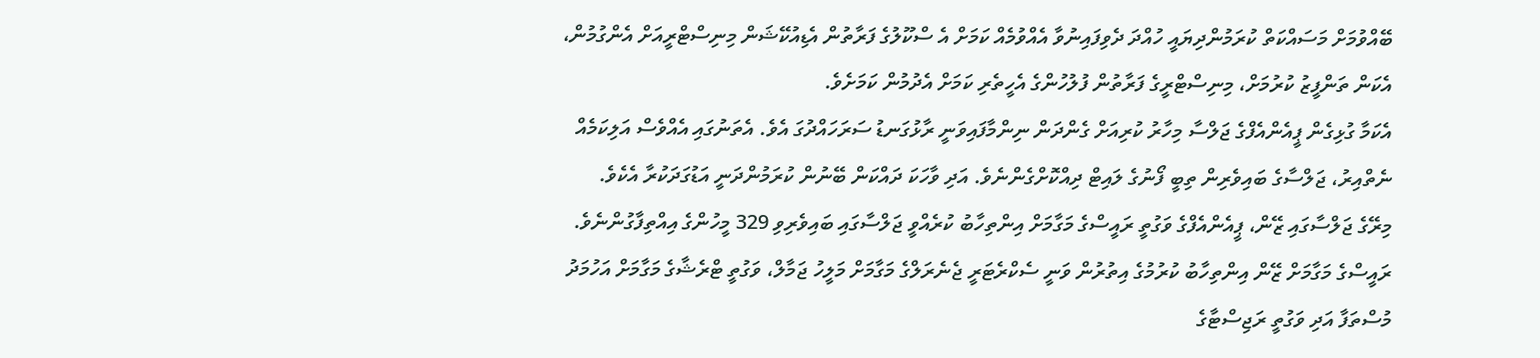ބޭއްވުމަށް މަސައްކަތް ކުރަމުންދިޔައީ ހުއްދަ ދެވިފައިނުވާ އެއްވުމެއް ކަމަށް އެ ސްކޫލުގެ ފަރާތުން އެޑިއުކޭޝަން މިނިސްޓްރީއަށް އެންގުމުން، އެކަން ތަންފީޒު ކުރުމަށް، މިނިސްޓްރީގެ ފަރާތުން ފުލުހުންގެ އެހީތެރި ކަމަށް އެދުމުން ކަމަށެވެ.
އެކަމާ ގުޅިގެން ޕީއެންއެފްގެ ޖަލްސާ މިހާރު ކުރިއަށް ގެންދަން ނިންމާފައިވަނީ ރާޅުގަނޑު ސަރަހައްދުގަ އެވެ. އެތަނުގައި އެއްވެސް އަލިކަމެއް ނެތްއިރު، ޖަލްސާގެ ބައިވެރިން ތިބީ ފޯނުގެ ލައިޓް ދިއްކޮށްގެންނެވެ. އަދި ވާހަކަ ދައްކަން ބޭނުން ކުރަމުންދަނީ އަޑުގަދަކުރާ އެކެވެ.
މިރޭގެ ޖަލްސާގައި ޒޭން، ޕީއެންއެފްގެ ވަގުތީ ރައީސްގެ މަގާމަށް އިންތިހާބު ކުރެއްވީ ޖަލްސާގައި ބައިވެރިވި 329 މީހުންގެ އިއްތިފާގުންނެވެ.
ރައީސްގެ މަގާމަށް ޒޭން އިންތިހާބު ކުރުމުގެ އިތުރުން ވަނީ ސެކްރެޓަރީ ޖެނެރަލްގެ މަގާމަށް މަލީހު ޖަމާލް، ވަގުތީ ޓްރެޝާގެ މަގާމަށް އަހުމަދު މުސްތަފާ އަދި ވަގުތީ ރަޖިސްޓާގެ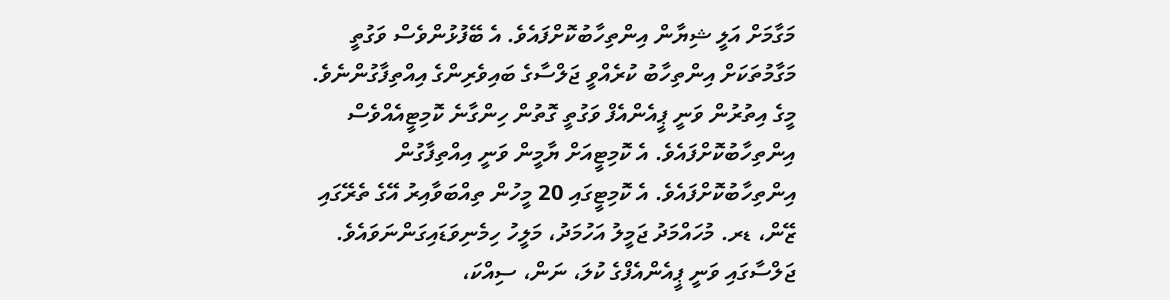މަގާމަށް އަލީ ޝިޔާން އިންތިހާބުކޮށްފައެވެ. އެ ބޭފުޅުންވެސް ވަގުތީ މަގާމުތަކަށް އިންތިހާބު ކުރެއްވީ ޖަލްސާގެ ބައިވެރިންގެ އިއްތިފާގުންނެވެ.
މީގެ އިތުރުން ވަނީ ޕީއެންއެފް ވަގުތީ ގޮތުން ހިންގާނެ ކޮމިޓީއެއްވެސް އިންތިހާބުކޮށްފައެވެ. އެ ކޮމިޓީއަށް ޔާމީން ވަނީ އިއްތިފާގުން އިންތިހާބުކޮށްފައެވެ. އެ ކޮމިޓީގައި 20 މީހުން ތިއްބަވާއިރު އޭގެ ތެރޭގައި ޒޭން، ޑރ. މުހައްމަދު ޖަމީލު އަހުމަދު، މަލީހު ހިމެނިވަޑައިގަންނަވައެވެ.
ޖަލްސާގައި ވަނީ ޕީއެންއެފްގެ ކުލަ، ނަން، ސިއްކަ،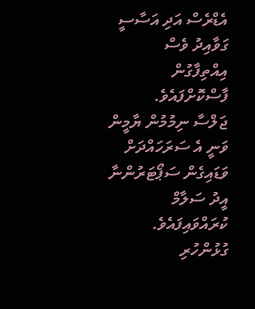އެޑްރެސް އަދި އަސާސީ ގަވާއިދު ވެސް އިއްތިފާގުން ފާސްކޮށްފައެވެ.
ޖަލްސާ ނިމުމުން ޔާމީން ވަނީ އެ ސަރަހައްދަށް ވަޑައިގެން ސަޕޯޓަރުންނާ އީދު ސަލާމް ކުރައްވައިފައެވެ.
ގުޅުންހުރި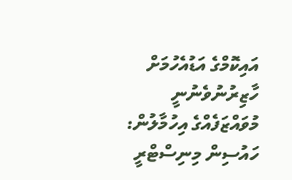އައިކޮމްގެ އަޑުއެހުމަށް ހާޒިރުނުވެނުނީ މުވައްޒަފެއްގެ އިހުމާލުން: ހައުސިން މިނިސްޓްރީ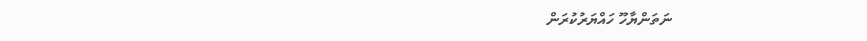ނަތަންޔާހޫ ހައްޔަރުކުރަން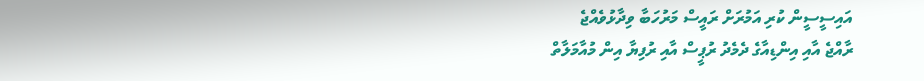އައިސީސީން ކުރި އަމުރަށް ރައީސް މަރުހަބާ ވިދާޅުވެއްޖެ
ރާއްޖެ އާއި އިންޑިއާގެ ދެމެދު ރުޕީސް އާއި ރުފިޔާ އިން މުއާމަލާތް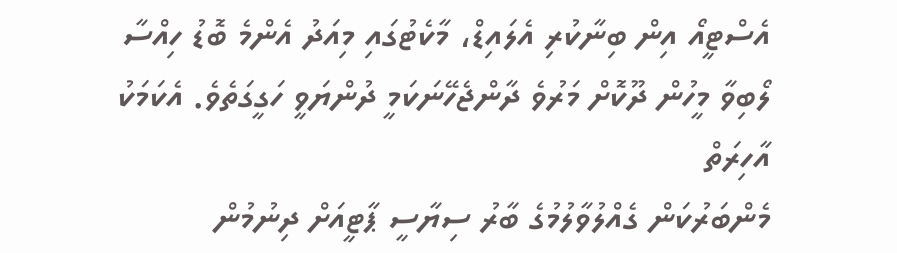އެސްޓީއޯ އިން ބިނާކުރި އެލައިޑް، މާކެޓުގައި މިއަދު އެންމެ ބޮޑު ހިއްސާ
ލޯބިވާ މީހުން ދޫކޮށް މަރުވެ ދާންޖެހޭނަކަމީ ދުންޔަވީ ހަގީގަތެވެ. އެކަމަކު އާހިރަތް
މެންބަރުކަން ގެއްލުވާލުމުގެ ބާރު ސިޔާސީ ޕާޓީއަށް ދިނުމުން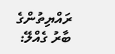ރައްޔިތުންގެ ބާރު ގެއްލޭ: